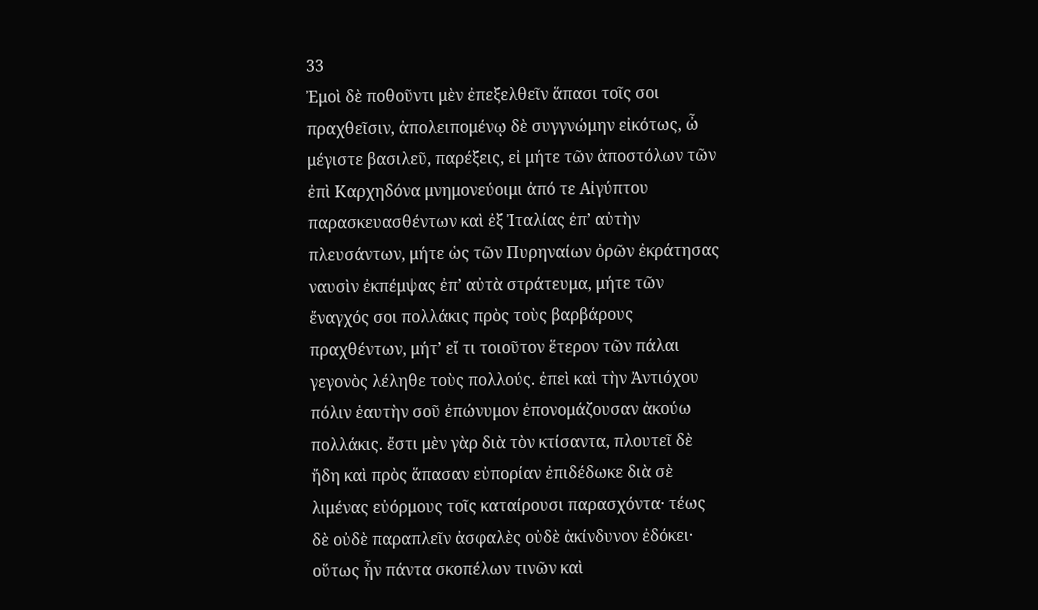33
Ἐμοὶ δὲ ποθοῦντι μὲν ἐπεξελθεῖν ἅπασι τοῖς σοι πραχθεῖσιν, ἀπολειπομένῳ δὲ συγγνώμην εἰκότως, ὦ μέγιστε βασιλεῦ, παρέξεις, εἰ μήτε τῶν ἀποστόλων τῶν ἐπὶ Καρχηδόνα μνημονεύοιμι ἀπό τε Αἰγύπτου παρασκευασθέντων καὶ ἐξ Ἰταλίας ἐπʼ αὐτὴν πλευσάντων, μήτε ὡς τῶν Πυρηναίων ὀρῶν ἐκράτησας ναυσὶν ἐκπέμψας ἐπʼ αὐτὰ στράτευμα, μήτε τῶν ἔναγχός σοι πολλάκις πρὸς τοὺς βαρβάρους πραχθέντων, μήτʼ εἴ τι τοιοῦτον ἕτερον τῶν πάλαι γεγονὸς λέληθε τοὺς πολλούς. ἐπεὶ καὶ τὴν Ἀντιόχου πόλιν ἑαυτὴν σοῦ ἐπώνυμον ἐπονομάζουσαν ἀκούω πολλάκις. ἔστι μὲν γὰρ διὰ τὸν κτίσαντα, πλουτεῖ δὲ ἤδη καὶ πρὸς ἅπασαν εὐπορίαν ἐπιδέδωκε διὰ σὲ λιμένας εὐόρμους τοῖς καταίρουσι παρασχόντα· τέως δὲ οὐδὲ παραπλεῖν ἀσφαλὲς οὐδὲ ἀκίνδυνον ἐδόκει· οὕτως ἦν πάντα σκοπέλων τινῶν καὶ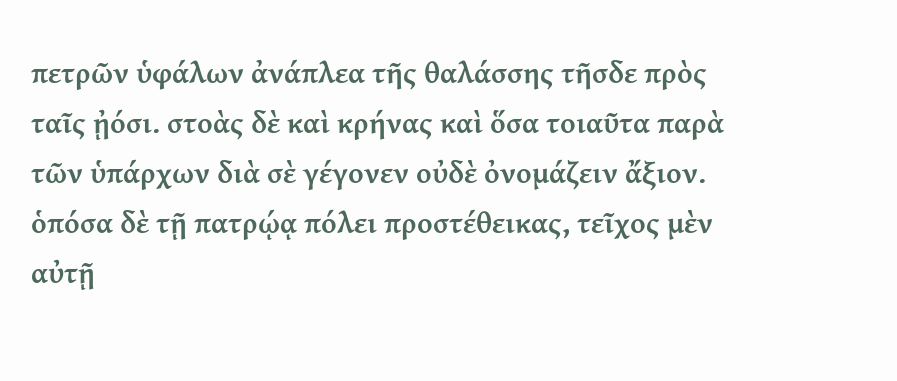πετρῶν ὑφάλων ἀνάπλεα τῆς θαλάσσης τῆσδε πρὸς ταῖς ᾐόσι. στοὰς δὲ καὶ κρήνας καὶ ὅσα τοιαῦτα παρὰ τῶν ὑπάρχων διὰ σὲ γέγονεν οὐδὲ ὀνομάζειν ἄξιον. ὁπόσα δὲ τῇ πατρῴᾳ πόλει προστέθεικας, τεῖχος μὲν αὐτῇ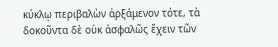κύκλῳ περιβαλὼν ἀρξάμενον τότε, τὰ δοκοῦντα δὲ οὐκ ἀσφαλῶς ἔχειν τῶν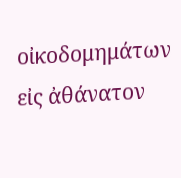οἰκοδομημάτων εἰς ἀθάνατον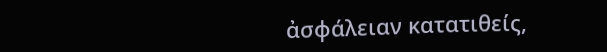ἀσφάλειαν κατατιθείς,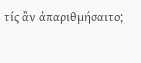τίς ἂν ἀπαριθμήσαιτο;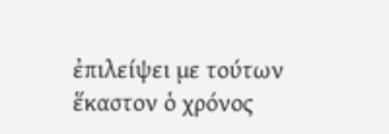ἐπιλείψει με τούτων ἕκαστον ὁ χρόνος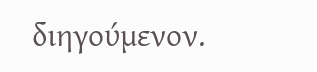διηγούμενον.